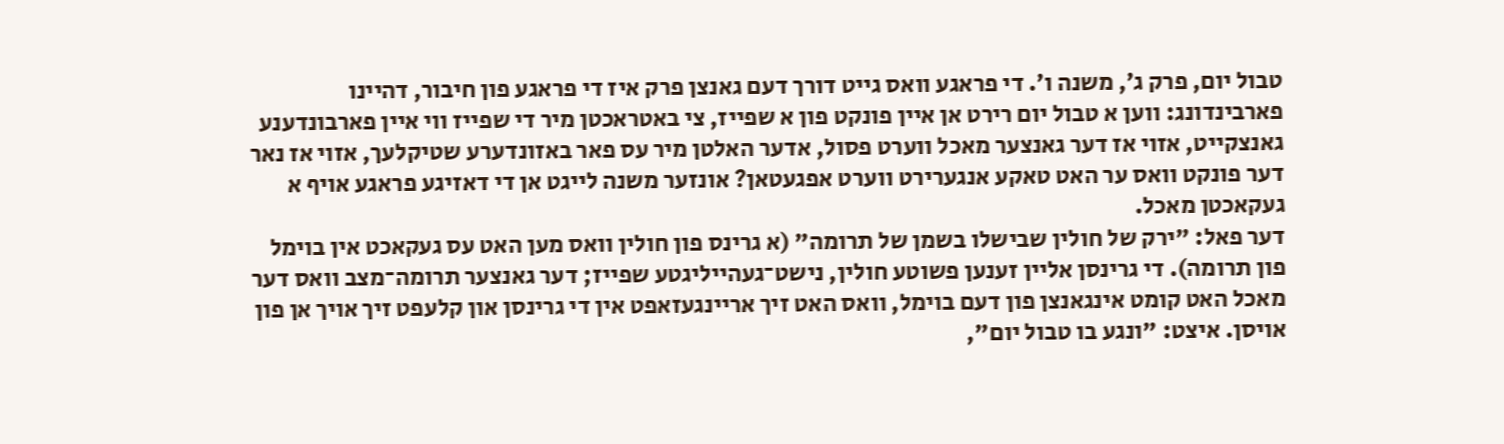טבול יום, פרק ג׳, משנה ו׳. די פראגע וואס גייט דורך דעם גאנצן פרק איז די פראגע פון חיבור, דהיינו פארבינדונג: ווען א טבול יום רירט אן איין פונקט פון א שפייז, צי באטראכטן מיר די שפייז ווי איין פארבונדענע גאנצקייט, אזוי אז דער גאנצער מאכל ווערט פסול, אדער האלטן מיר עס פאר באזונדערע שטיקלעך, אזוי אז נאר דער פונקט וואס ער האט טאקע אנגערירט ווערט אפגעטאן? אונזער משנה לייגט אן די דאזיגע פראגע אויף א געקאכטן מאכל.
דער פאל: "ירק של חולין שבישלו בשמן של תרומה" (א גרינס פון חולין וואס מען האט עס געקאכט אין בוימל פון תרומה). די גרינסן אליין זענען פשוטע חולין, נישט־געהייליגטע שפייז; דער גאנצער תרומה־מצב וואס דער מאכל האט קומט אינגאנצן פון דעם בוימל, וואס האט זיך אריינגעזאפט אין די גרינסן און קלעפט זיך אויך אן פון אויסן. איצט: "ונגע בו טבול יום",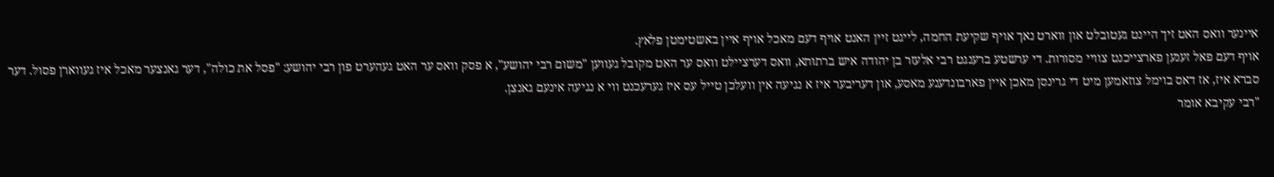איינער וואס האט זיך היינט געטובלט און ווארט נאך אויף שקיעת החמה, לייגט זיין האנט אויף דעם מאכל אויף איין באשטימטן פלאץ.
אויף דעם פאל זענען פארצייכנט צוויי מסורות. די ערשטע ברענגט רבי אלעזר בן יהודה איש ברתותא, וואס דערציילט וואס ער האט מקובל געווען "משום רבי יהושע", א פסק וואס ער האט געהערט פון רבי יהושע: "פסל את כולה", דער גאנצער מאכל איז געווארן פסול. דער סברא איז, אז דאס בוימל צוזאמען מיט די גרינסן מאכן איין פארבונדענע מאסע, און דעריבער איז א נגיעה אין וועלכן טייל עס איז גערעכנט ווי א נגיעה אינעם גאנצן.
"רבי עקיבא אומר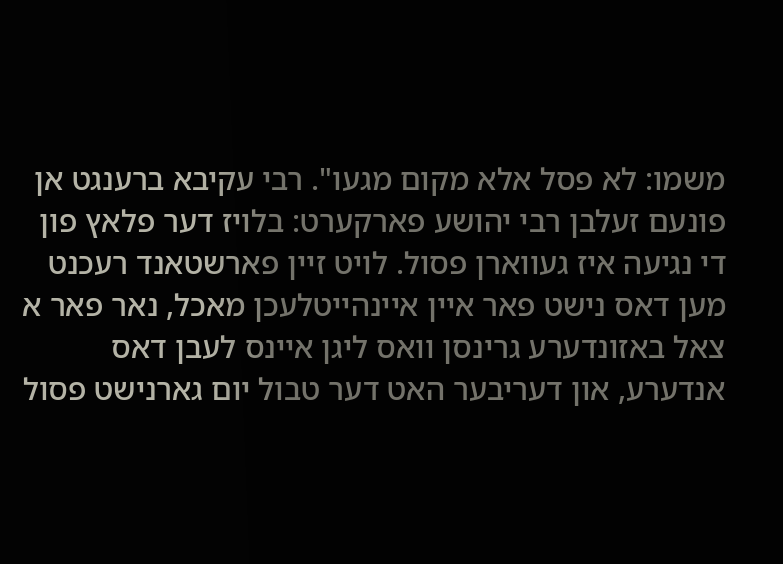משמו: לא פסל אלא מקום מגעו". רבי עקיבא ברענגט אן פונעם זעלבן רבי יהושע פארקערט: בלויז דער פלאץ פון די נגיעה איז געווארן פסול. לויט זיין פארשטאנד רעכנט מען דאס נישט פאר איין איינהייטלעכן מאכל, נאר פאר א צאל באזונדערע גרינסן וואס ליגן איינס לעבן דאס אנדערע, און דעריבער האט דער טבול יום גארנישט פסול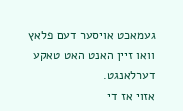געמאכט אויסער דעם פלאץ וואו זיין האנט האט טאקע דערלאנגט.
אזוי אז די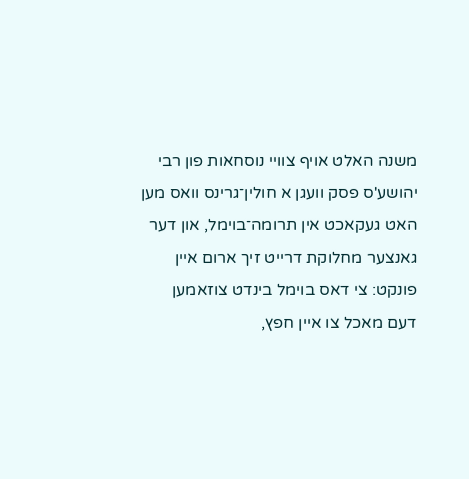משנה האלט אויף צוויי נוסחאות פון רבי יהושע'ס פסק וועגן א חולין־גרינס וואס מען האט געקאכט אין תרומה־בוימל, און דער גאנצער מחלוקת דרייט זיך ארום איין פונקט: צי דאס בוימל בינדט צוזאמען דעם מאכל צו איין חפץ,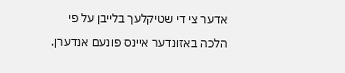אדער צי די שטיקלעך בלייבן על פי הלכה באזונדער איינס פונעם אנדערן.